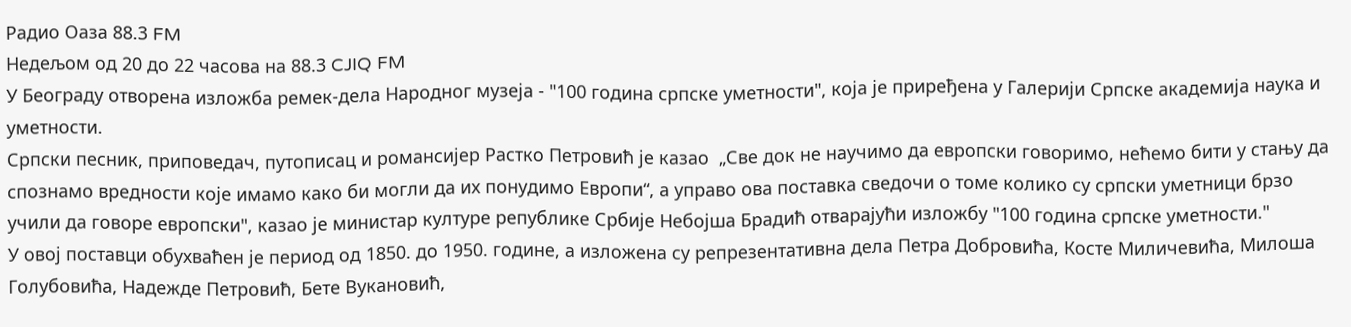Радио Оаза 88.3 FM
Недељом од 20 до 22 часова на 88.3 CJIQ FM
У Београду отворена изложба ремек-дела Народног музеја - "100 година српске уметности", која је приређена у Галерији Српске академија наука и уметности.
Српски песник, приповедач, путописац и романсијер Растко Петровић је казао  „Све док не научимо да европски говоримо, нећемо бити у стању да спознамо вредности које имамо како би могли да их понудимо Европи“, а управо ова поставка сведочи о томе колико су српски уметници брзо учили да говоре европски", казао је министар културе републике Србије Небојша Брадић отварајући изложбу "100 година српске уметности."
У овој поставци обухваћен је период од 1850. до 1950. године, а изложена су репрезентативна дела Петра Добровића, Косте Миличевића, Милоша Голубовића, Надежде Петровић, Бете Вукановић,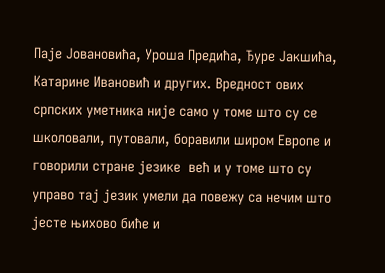Паје Јовановића, Уроша Предића, Ђуре Јакшића, Катарине Ивановић и других. Вредност ових српских уметника није само у томе што су се школовали, путовали, боравили широм Европе и говорили стране језике  већ и у томе што су управо тај језик умели да повежу са нечим што јесте њихово биће и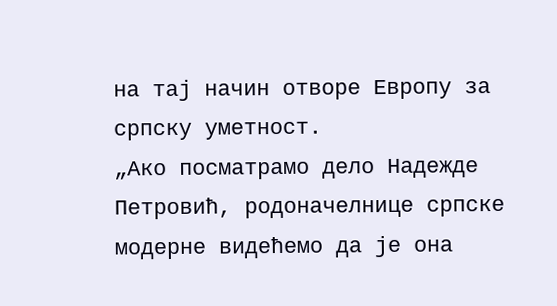на тај начин отворе Европу за српску уметност.
„Ако посматрамо дело Надежде Петровић, родоначелнице српске модерне видећемо да је она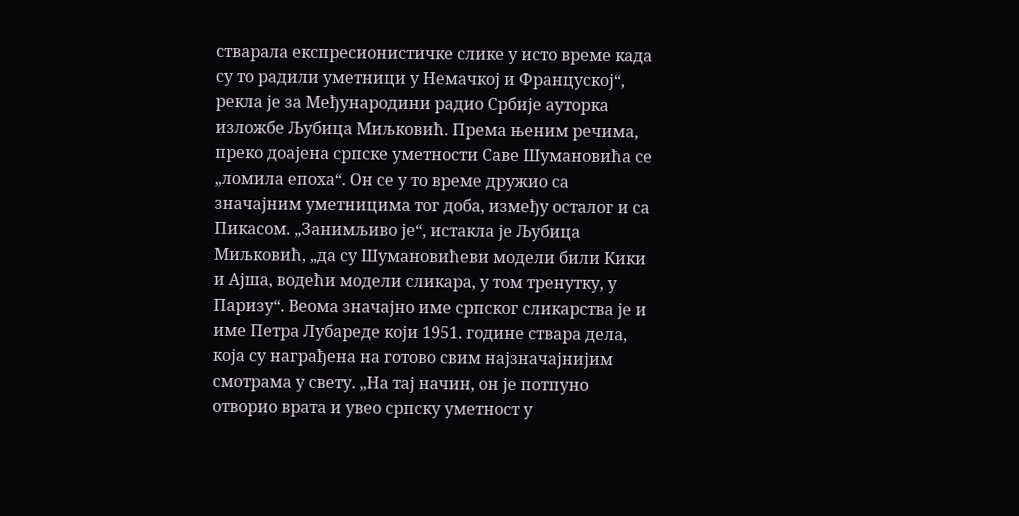стварала експресионистичке слике у исто време када су то радили уметници у Немачкој и Француској“, рекла је за Међународини радио Србије ауторка изложбе Љубица Миљковић. Према њеним речима, преко доајена српске уметности Саве Шумановића се „ломила епоха“. Он се у то време дружио са значајним уметницима тог доба, између осталог и са Пикасом. „Занимљиво је“, истакла је Љубица Миљковић, „да су Шумановићеви модели били Кики и Ајша, водећи модели сликара, у том тренутку, у Паризу“. Веома значајно име српског сликарства је и име Петра Лубареде који 1951. године ствара дела, која су награђена на готово свим најзначајнијим смотрама у свету. „На тај начин, он је потпуно отворио врата и увео српску уметност у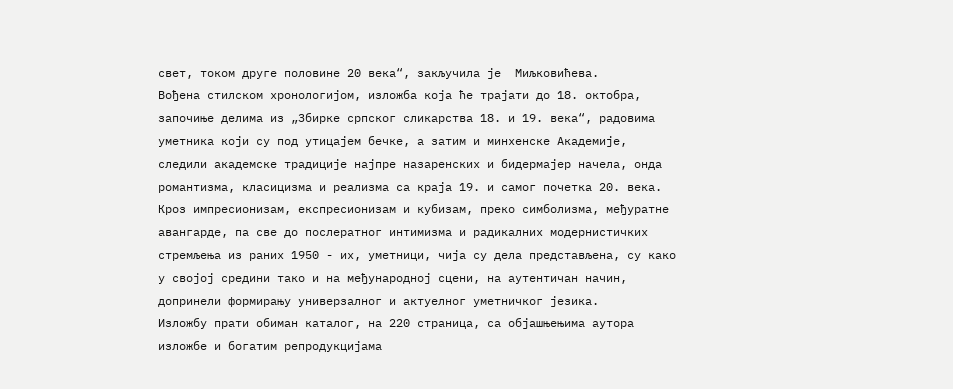свет, током друге половине 20 века“, закључила је  Миљковићева.
Вођена стилском хронологијом, изложба која ће трајати до 18. октобра, започиње делима из „Збирке српског сликарства 18. и 19. века“, радовима уметника који су под утицајем бечке, а затим и минхенске Академије, следили академске традиције најпре назаренских и бидермајер начела, онда романтизма, класицизма и реализма са краја 19. и самог почетка 20. века. Кроз импресионизам, експресионизам и кубизам, преко симболизма, међуратне авангарде, па све до послератног интимизма и радикалних модернистичких стремљења из раних 1950 - их, уметници, чија су дела представљена, су како у својој средини тако и на међународној сцени, на аутентичан начин, допринели формирању универзалног и актуелног уметничког језика.
Изложбу прати обиман каталог, на 220 страница, са објашњењима аутора изложбе и богатим репродукцијама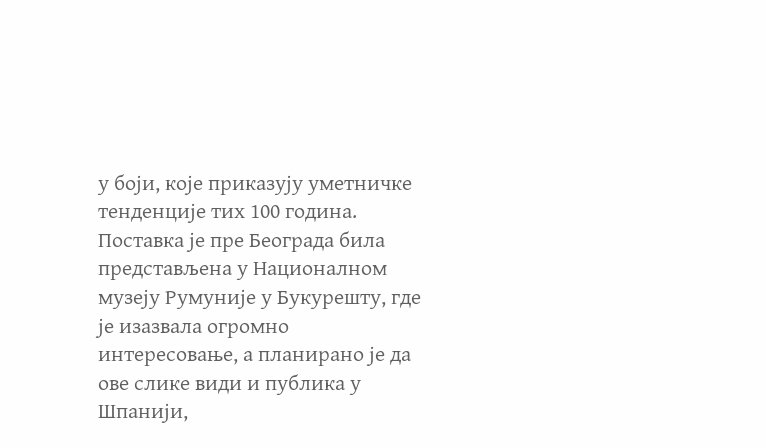у боји, које приказују уметничке тенденције тих 100 година. Поставка је пре Београда била представљена у Националном музеју Румуније у Букурешту, где је изазвала огромно интересовање, а планирано је да ове слике види и публика у Шпанији,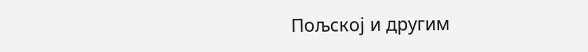Пољској и другим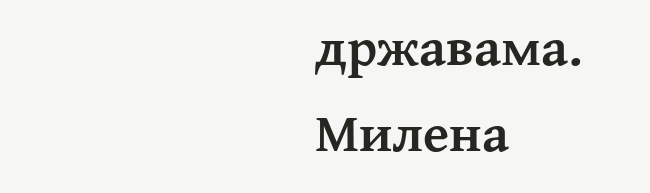државама.
Милена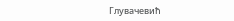Глувачевић